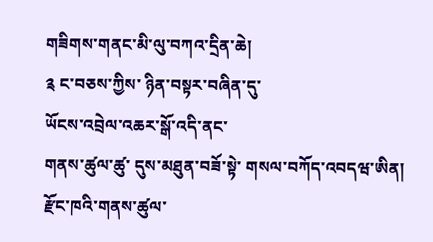གཟིགས་གནང་མི་ལུ་བཀའ་དྲིན་ཆེ།
༉ ང་བཅས་ཀྱིས་ ཉིན་བསྟར་བཞིན་དུ་
ཡོངས་འབྲེལ་འཆར་སྒོ་འདི་ནང་
གནས་ཚུལ་ཚུ་ དུས་མཐུན་བཟོ་སྟེ་ གསལ་བཀོད་འབདཝ་ཨིན།
རྫོང་ཁའི་གནས་ཚུལ་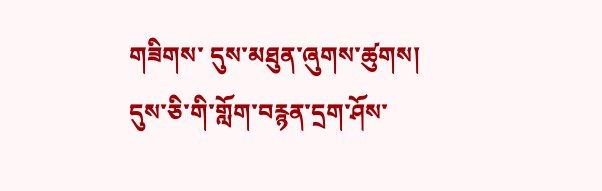གཟིགས་ དུས་མཐུན་ཞུགས་ཚུགས།
དུས་ཅི་གི་གློག་བརྙན་དྲག་ཤོས་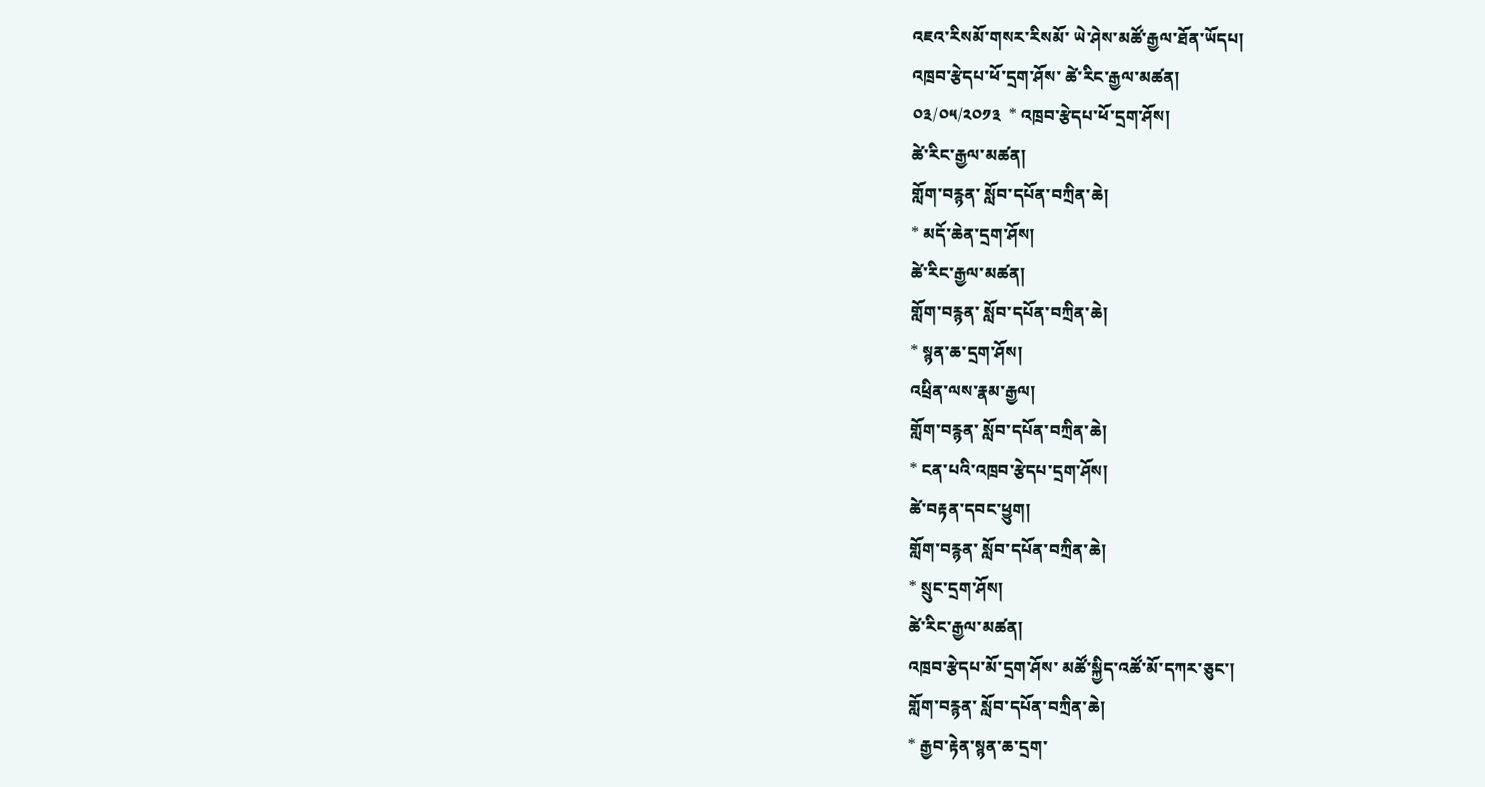འཇའ་རིསམོ་གསར་རིསམོ་ ཡེ་ཤེས་མཚོ་རྒྱལ་ཐོན་ཡོདཔ།
འཁྲབ་རྩེདཔ་ཕོ་དྲག་ཤོས་ ཚེ་རིང་རྒྱལ་མཚན།
༠༣/༠༥/༢༠༡༣  * འཁྲབ་རྩེདཔ་ཕོ་དྲག་ཤོས།
ཚེ་རིང་རྒྱལ་མཚན།
གློག་བརྙན་ སློབ་དཔོན་བཀྲིན་ཆེ།
* མདོ་ཆེན་དྲག་ཤོས།
ཚེ་རིང་རྒྱལ་མཚན།
གློག་བརྙན་ སློབ་དཔོན་བཀྲིན་ཆེ།
* སྙན་ཆ་དྲག་ཤོས།
འཕྲིན་ལས་རྣམ་རྒྱལ།
གློག་བརྙན་ སློབ་དཔོན་བཀྲིན་ཆེ།
* ངན་པའི་འཁྲབ་རྩེདཔ་དྲག་ཤོས།
ཚེ་བརྟན་དབང་ཕྱུག།
གློག་བརྙན་ སློབ་དཔོན་བཀྲིན་ཆེ།
* སྲུང་དྲག་ཤོས།
ཚེ་རིང་རྒྱལ་མཚན།
འཁྲབ་རྩེདཔ་མོ་དྲག་ཤོས་ མཚོ་སྐྱིད་འཚོ་མོ་དཀར་ཅུང་།
གློག་བརྙན་ སློབ་དཔོན་བཀྲིན་ཆེ།
* རྒྱབ་རྟེན་སྙན་ཆ་དྲག་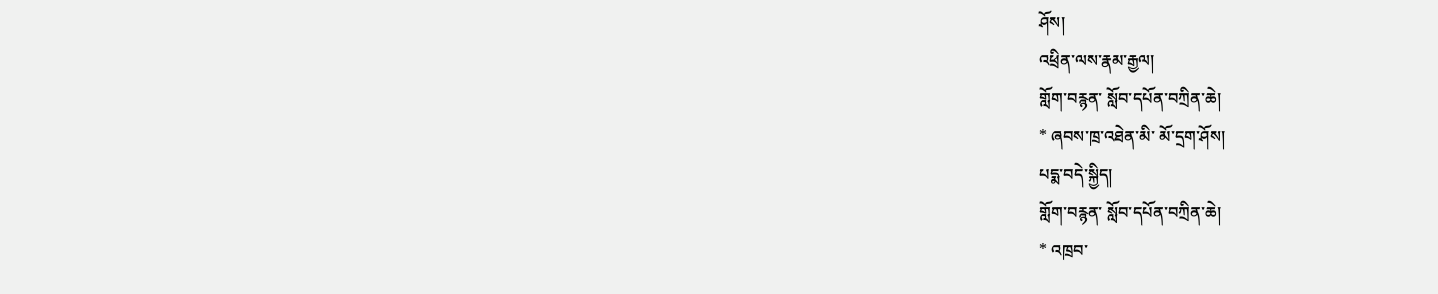ཤོས།
འཕྲིན་ལས་རྣམ་རྒྱལ།
གློག་བརྙན་ སློབ་དཔོན་བཀྲིན་ཆེ།
* ཞབས་ཁྲ་འཐེན་མི་ མོ་དྲག་ཤོས།
པདྨ་བདེ་སྐྱིད།
གློག་བརྙན་ སློབ་དཔོན་བཀྲིན་ཆེ།
* འཁྲབ་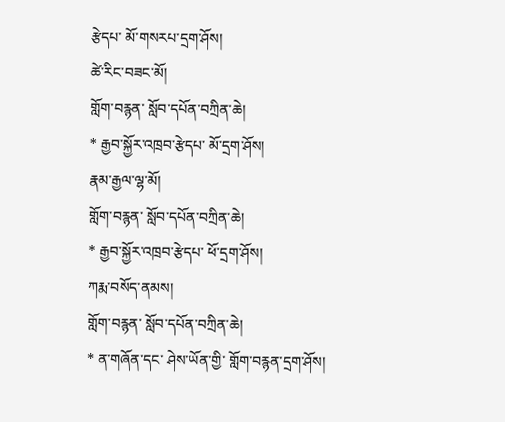རྩེདཔ་ མོ་གསརཔ་དྲག་ཤོས།
ཚེ་རིང་བཟང་མོ།
གློག་བརྙན་ སློབ་དཔོན་བཀྲིན་ཆེ།
* རྒྱབ་སྐྱོར་འཁྲབ་རྩེདཔ་ མོ་དྲག་ཤོས།
རྣམ་རྒྱལ་ལྷ་མོ།
གློག་བརྙན་ སློབ་དཔོན་བཀྲིན་ཆེ།
* རྒྱབ་སྐྱོར་འཁྲབ་རྩེདཔ་ ཕོ་དྲག་ཤོས།
ཀརྨ་བསོད་ནམས།
གློག་བརྙན་ སློབ་དཔོན་བཀྲིན་ཆེ།
* ན་གཞོན་དང་ ཤེས་ཡོན་གྱི་ གློག་བརྙན་དྲག་ཤོས།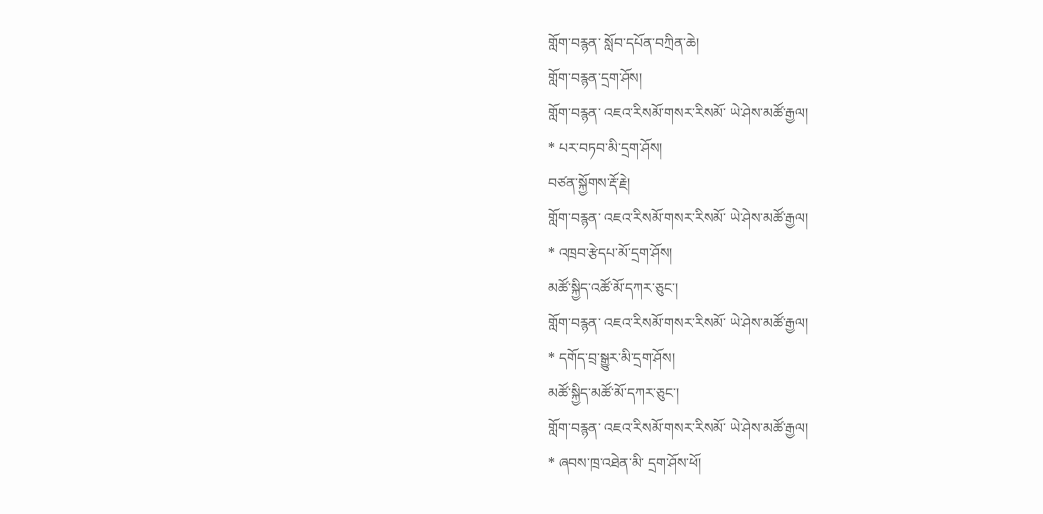གློག་བརྙན་ སློབ་དཔོན་བཀྲིན་ཆེ།
གློག་བརྙན་དྲག་ཤོས།
གློག་བརྙན་ འཇའ་རིསམོ་གསར་རིསམོ་ ཡེ་ཤེས་མཚོ་རྒྱལ།
* པར་བཏབ་མི་དྲག་ཤོས།
བཙན་སྐྱོགས་རྡོ་རྗེ།
གློག་བརྙན་ འཇའ་རིསམོ་གསར་རིསམོ་ ཡེ་ཤེས་མཚོ་རྒྱལ།
* འཁྲབ་རྩེདཔ་མོ་དྲག་ཤོས།
མཚོ་སྐྱིད་འཚོ་མོ་དཀར་ཅུང་།
གློག་བརྙན་ འཇའ་རིསམོ་གསར་རིསམོ་ ཡེ་ཤེས་མཚོ་རྒྱལ།
* དགོད་བྲ་སྒྱུར་མི་དྲག་ཤོས།
མཚོ་སྐྱིད་མཚོ་མོ་དཀར་ཅུང་།
གློག་བརྙན་ འཇའ་རིསམོ་གསར་རིསམོ་ ཡེ་ཤེས་མཚོ་རྒྱལ།
* ཞབས་ཁྲ་འཐེན་མི་ དྲག་ཤོས་ཕོ།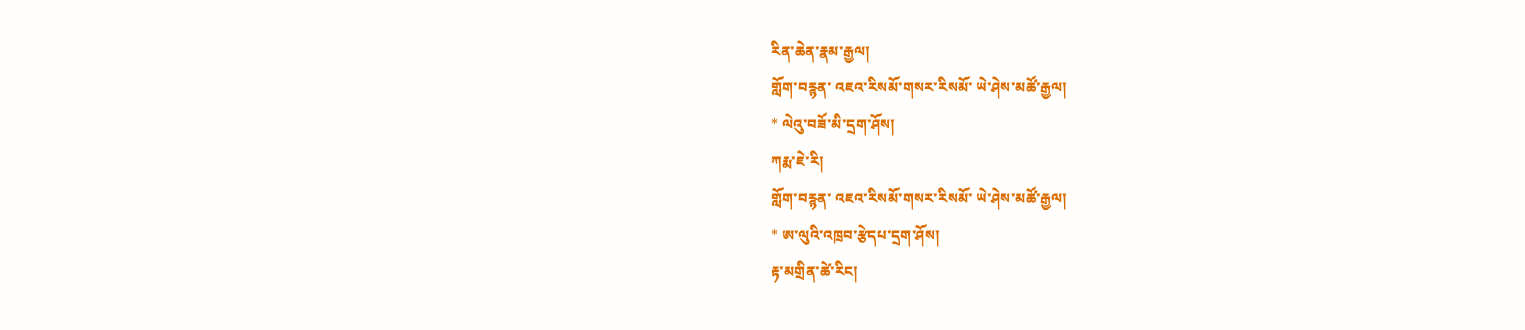རིན་ཆེན་རྣམ་རྒྱལ།
གློག་བརྙན་ འཇའ་རིསམོ་གསར་རིསམོ་ ཡེ་ཤེས་མཚོ་རྒྱལ།
* ལེའུ་བཟོ་མི་དྲག་ཤོས།
ཀརྨ་ཇེ་རི།
གློག་བརྙན་ འཇའ་རིསམོ་གསར་རིསམོ་ ཡེ་ཤེས་མཚོ་རྒྱལ།
* ཨ་ལུའི་འཁྲབ་རྩེདཔ་དྲག་ཤོས།
རྟ་མགྲིན་ཚེ་རིང།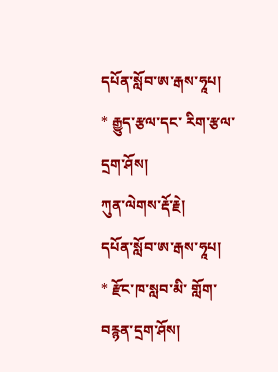དཔོན་སློབ་ཨ་རྒས་ཧཱཔ།
* རྒྱུད་རྩལ་དང་ རིག་རྩལ་དྲག་ཤོས།
ཀུན་ལེགས་རྡོ་རྗེ།
དཔོན་སློབ་ཨ་རྒས་ཧཱཔ།
* རྫོང་ཁ་སླབ་མི་ གློག་བརྙན་དྲག་ཤོས།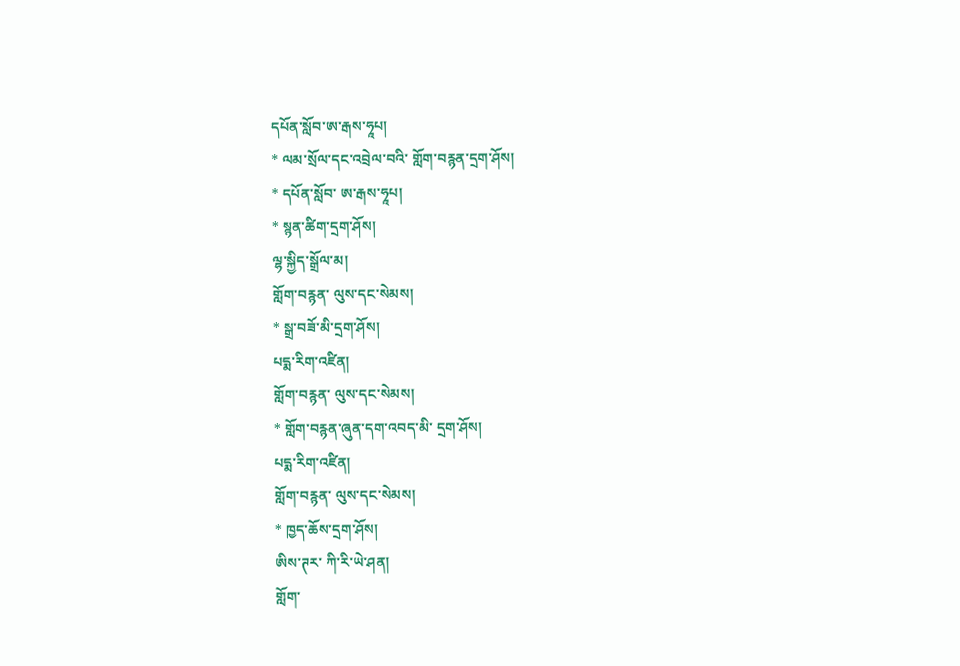དཔོན་སློབ་ཨ་རྒས་ཧཱཔ།
* ལམ་སྲོལ་དང་འབྲེལ་བའི་ གློག་བརྙན་དྲག་ཤོས།
* དཔོན་སློབ་ ཨ་རྒས་ཧཱཔ།
* སྙན་ཚིག་དྲག་ཤོས།
ལྷ་སྐྱིད་སྒྲོལ་མ།
གློག་བརྙན་ ལུས་དང་སེམས།
* སྒྲ་བཟོ་མི་དྲག་ཤོས།
པདྨ་རིག་འཛིན།
གློག་བརྙན་ ལུས་དང་སེམས།
* གློག་བརྙན་ཞུན་དག་འབད་མི་ དྲག་ཤོས།
པདྨ་རིག་འཛིན།
གློག་བརྙན་ ལུས་དང་སེམས།
* ཁྱད་ཆོས་དྲག་ཤོས།
ཨིས་ཊར་ ཀི་རི་ཡེ་ཤན།
གློག་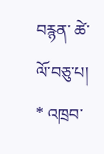བརྙན་ ཚེ་ལོ་བཅུ་པ།
* འཁྲབ་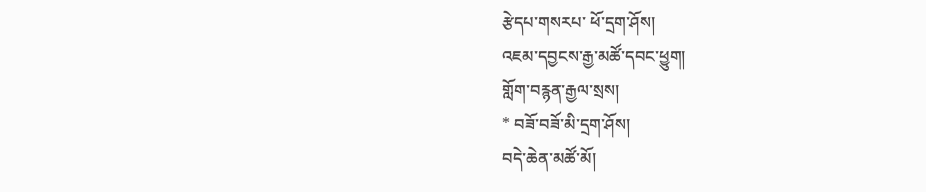རྩེདཔ་གསརཔ་ ཕོ་དྲག་ཤོས།
འཇམ་དབྱངས་རྒྱ་མཚོ་དབང་ཕྱུག།
གློག་བརྙན་རྒྱལ་སྲས།
* བཟོ་བཟོ་མི་དྲག་ཤོས།
བདེ་ཆེན་མཚོ་མོ།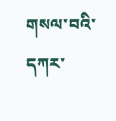གསལ་བའི་དཀར་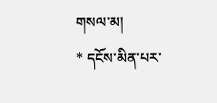གསལ་མ།
* དངོས་མིན་པར་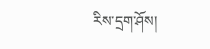རིས་དྲག་ཤོས།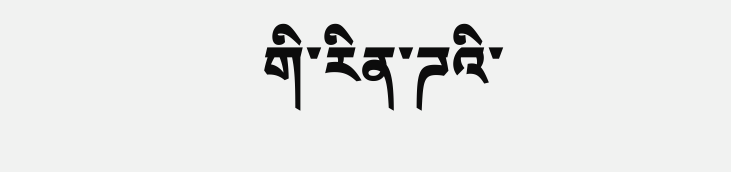གི་རིན་ཌའི་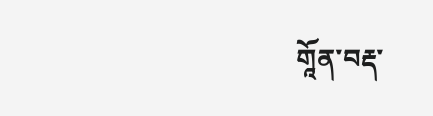གཱོན་བརྡ་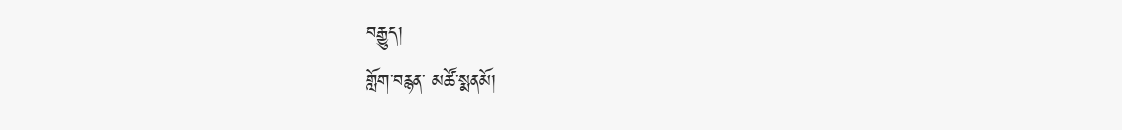བརྒྱུད།
གློག་བརྙན་ མཚོ་སྨནམོ།